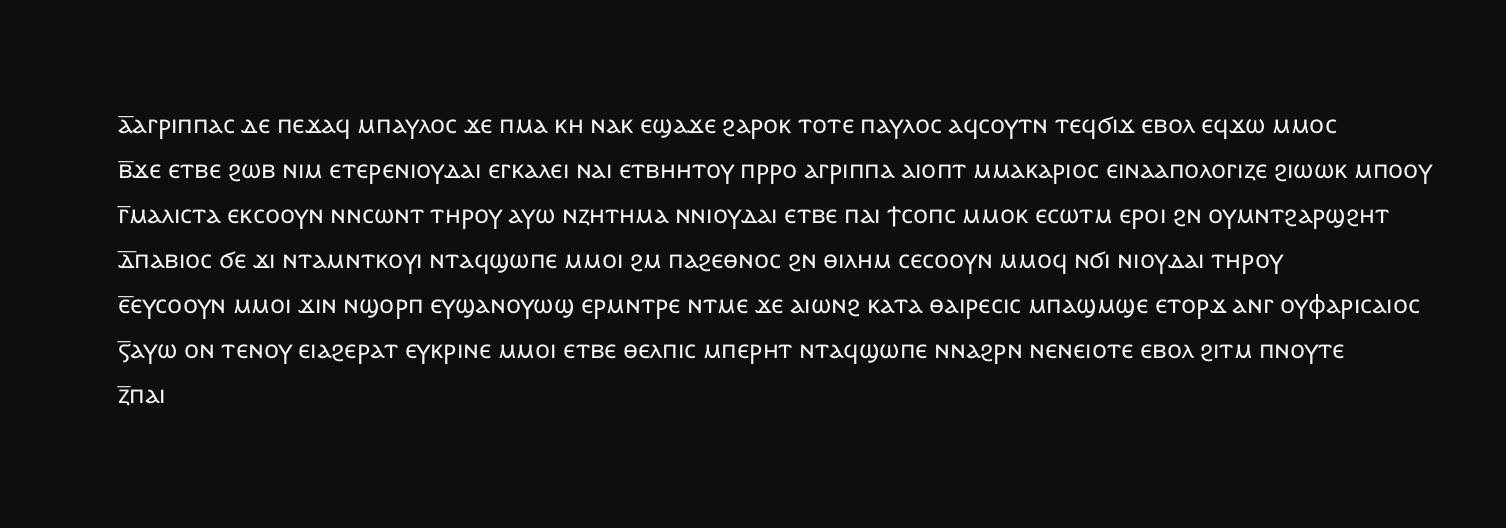ⲁ̅ⲁⲅⲣⲓⲡⲡⲁⲥ ⲇⲉ ⲡⲉϫⲁϥ ⲙⲡⲁⲩⲗⲟⲥ ϫⲉ ⲡⲙⲁ ⲕⲏ ⲛⲁⲕ ⲉϣⲁϫⲉ ϩⲁⲣⲟⲕ ⲧⲟⲧⲉ ⲡⲁⲩⲗⲟⲥ ⲁϥⲥⲟⲩⲧⲛ ⲧⲉϥϭⲓϫ ⲉⲃⲟⲗ ⲉϥϫⲱ ⲙⲙⲟⲥ
ⲃ̅ϫⲉ ⲉⲧⲃⲉ ϩⲱⲃ ⲛⲓⲙ ⲉⲧⲉⲣⲉⲛⲓⲟⲩⲇⲁⲓ ⲉⲅⲕⲁⲗⲉⲓ ⲛⲁⲓ ⲉⲧⲃⲏⲏⲧⲟⲩ ⲡⲣⲣⲟ ⲁⲅⲣⲓⲡⲡⲁ ⲁⲓⲟⲡⲧ ⲙⲙⲁⲕⲁⲣⲓⲟⲥ ⲉⲓⲛⲁⲁⲡⲟⲗⲟⲅⲓⲍⲉ ϩⲓⲱⲱⲕ ⲙⲡⲟⲟⲩ
ⲅ̅ⲙⲁⲗⲓⲥⲧⲁ ⲉⲕⲥⲟⲟⲩⲛ ⲛⲛⲥⲱⲛⲧ ⲧⲏⲣⲟⲩ ⲁⲩⲱ ⲛⲍⲏⲧⲏⲙⲁ ⲛⲛⲓⲟⲩⲇⲁⲓ ⲉⲧⲃⲉ ⲡⲁⲓ ϯⲥⲟⲡⲥ ⲙⲙⲟⲕ ⲉⲥⲱⲧⲙ ⲉⲣⲟⲓ ϩⲛ ⲟⲩⲙⲛⲧϩⲁⲣϣϩⲏⲧ
ⲇ̅ⲡⲁⲃⲓⲟⲥ ϭⲉ ϫⲓ ⲛⲧⲁⲙⲛⲧⲕⲟⲩⲓ ⲛⲧⲁϥϣⲱⲡⲉ ⲙⲙⲟⲓ ϩⲙ ⲡⲁϩⲉⲑⲛⲟⲥ ϩⲛ ⲑⲓⲗⲏⲙ ⲥⲉⲥⲟⲟⲩⲛ ⲙⲙⲟϥ ⲛϭⲓ ⲛⲓⲟⲩⲇⲁⲓ ⲧⲏⲣⲟⲩ
ⲉ̅ⲉⲩⲥⲟⲟⲩⲛ ⲙⲙⲟⲓ ϫⲓⲛ ⲛϣⲟⲣⲡ ⲉⲩϣⲁⲛⲟⲩⲱϣ ⲉⲣⲙⲛⲧⲣⲉ ⲛⲧⲙⲉ ϫⲉ ⲁⲓⲱⲛϩ ⲕⲁⲧⲁ ⲑⲁⲓⲣⲉⲥⲓⲥ ⲙⲡⲁϣⲙϣⲉ ⲉⲧⲟⲣϫ ⲁⲛⲅ ⲟⲩⲫⲁⲣⲓⲥⲁⲓⲟⲥ
ⲋ̅ⲁⲩⲱ ⲟⲛ ⲧⲉⲛⲟⲩ ⲉⲓⲁϩⲉⲣⲁⲧ ⲉⲩⲕⲣⲓⲛⲉ ⲙⲙⲟⲓ ⲉⲧⲃⲉ ⲑⲉⲗⲡⲓⲥ ⲙⲡⲉⲣⲏⲧ ⲛⲧⲁϥϣⲱⲡⲉ ⲛⲛⲁϩⲣⲛ ⲛⲉⲛⲉⲓⲟⲧⲉ ⲉⲃⲟⲗ ϩⲓⲧⲙ ⲡⲛⲟⲩⲧⲉ
ⲍ̅ⲡⲁⲓ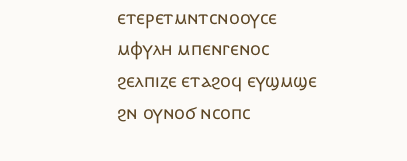ⲉⲧⲉⲣⲉⲧⲙⲛⲧⲥⲛⲟⲟⲩⲥⲉ ⲙⲫⲩⲗⲏ ⲙⲡⲉⲛⲅⲉⲛⲟⲥ ϩⲉⲗⲡⲓⲍⲉ ⲉⲧⲁϩⲟϥ ⲉⲩϣⲙϣⲉ ϩⲛ ⲟⲩⲛⲟϭ ⲛⲥⲟⲡⲥ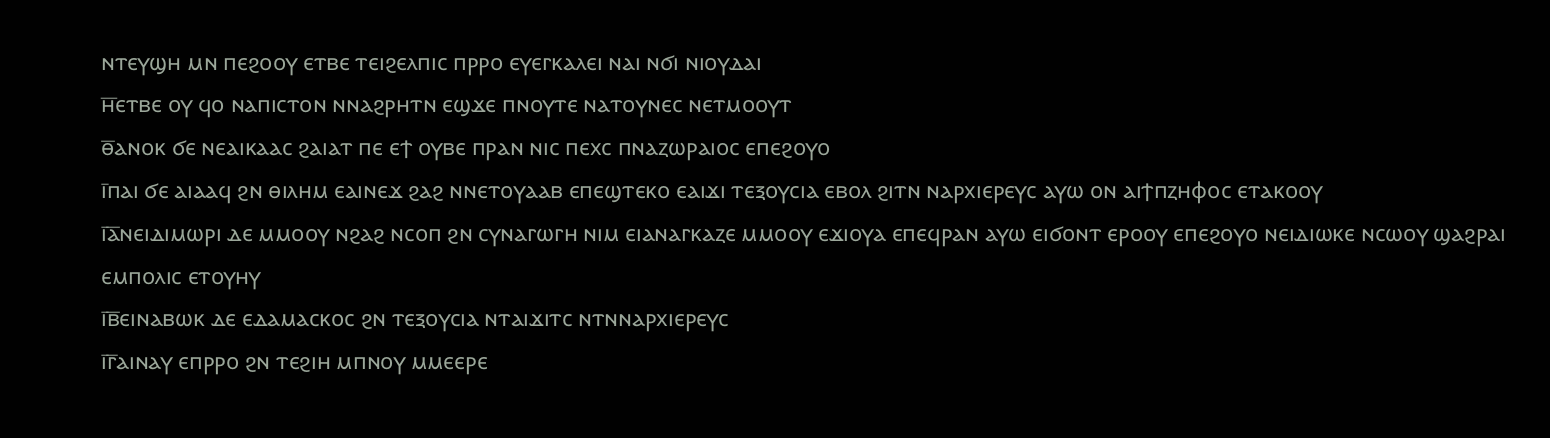ⲛⲧⲉⲩϣⲏ ⲙⲛ ⲡⲉϩⲟⲟⲩ ⲉⲧⲃⲉ ⲧⲉⲓϩⲉⲗⲡⲓⲥ ⲡⲣⲣⲟ ⲉⲩⲉⲅⲕⲁⲗⲉⲓ ⲛⲁⲓ ⲛϭⲓ ⲛⲓⲟⲩⲇⲁⲓ
ⲏ̅ⲉⲧⲃⲉ ⲟⲩ ϥⲟ ⲛⲁⲡⲓⲥⲧⲟⲛ ⲛⲛⲁϩⲣⲏⲧⲛ ⲉϣϫⲉ ⲡⲛⲟⲩⲧⲉ ⲛⲁⲧⲟⲩⲛⲉⲥ ⲛⲉⲧⲙⲟⲟⲩⲧ
ⲑ̅ⲁⲛⲟⲕ ϭⲉ ⲛⲉⲁⲓⲕⲁⲁⲥ ϩⲁⲓⲁⲧ ⲡⲉ ⲉϯ ⲟⲩⲃⲉ ⲡⲣⲁⲛ ⲛⲓⲥ ⲡⲉⲭⲥ ⲡⲛⲁⲍⲱⲣⲁⲓⲟⲥ ⲉⲡⲉϩⲟⲩⲟ
ⲓ̅ⲡⲁⲓ ϭⲉ ⲁⲓⲁⲁϥ ϩⲛ ⲑⲓⲗⲏⲙ ⲉⲁⲓⲛⲉϫ ϩⲁϩ ⲛⲛⲉⲧⲟⲩⲁⲁⲃ ⲉⲡⲉϣⲧⲉⲕⲟ ⲉⲁⲓϫⲓ ⲧⲉⲝⲟⲩⲥⲓⲁ ⲉⲃⲟⲗ ϩⲓⲧⲛ ⲛⲁⲣⲭⲓⲉⲣⲉⲩⲥ ⲁⲩⲱ ⲟⲛ ⲁⲓϯⲡⲍⲏⲫⲟⲥ ⲉⲧⲁⲕⲟⲟⲩ
ⲓ̅ⲁ̅ⲛⲉⲓⲇⲓⲙⲱⲣⲓ ⲇⲉ ⲙⲙⲟⲟⲩ ⲛϩⲁϩ ⲛⲥⲟⲡ ϩⲛ ⲥⲩⲛⲁⲅⲱⲅⲏ ⲛⲓⲙ ⲉⲓⲁⲛⲁⲅⲕⲁⲍⲉ ⲙⲙⲟⲟⲩ ⲉϫⲓⲟⲩⲁ ⲉⲡⲉϥⲣⲁⲛ ⲁⲩⲱ ⲉⲓϭⲟⲛⲧ ⲉⲣⲟⲟⲩ ⲉⲡⲉϩⲟⲩⲟ ⲛⲉⲓⲇⲓⲱⲕⲉ ⲛⲥⲱⲟⲩ ϣⲁϩⲣⲁⲓ ⲉⲙⲡⲟⲗⲓⲥ ⲉⲧⲟⲩⲏⲩ
ⲓ̅ⲃ̅ⲉⲓⲛⲁⲃⲱⲕ ⲇⲉ ⲉⲇⲁⲙⲁⲥⲕⲟⲥ ϩⲛ ⲧⲉⲝⲟⲩⲥⲓⲁ ⲛⲧⲁⲓϫⲓⲧⲥ ⲛⲧⲛⲛⲁⲣⲭⲓⲉⲣⲉⲩⲥ
ⲓ̅ⲅ̅ⲁⲓⲛⲁⲩ ⲉⲡⲣⲣⲟ ϩⲛ ⲧⲉϩⲓⲏ ⲙⲡⲛⲟⲩ ⲙⲙⲉⲉⲣⲉ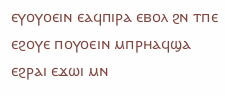ⲉⲩⲟⲩⲟⲉⲓⲛ ⲉⲁϥⲡⲓⲣⲁ ⲉⲃⲟⲗ ϩⲛ ⲧⲡⲉ ⲉϩⲟⲩⲉ ⲡⲟⲩⲟⲉⲓⲛ ⲙⲡⲣⲏⲁϥϣⲁ ⲉϩⲣⲁⲓ ⲉϫⲱⲓ ⲙⲛ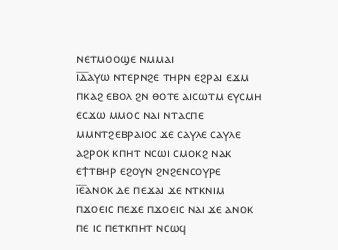ⲛⲉⲧⲙⲟⲟϣⲉ ⲛⲙⲙⲁⲓ
ⲓ̅ⲇ̅ⲁⲩⲱ ⲛⲧⲉⲣⲛϩⲉ ⲧⲏⲣⲛ ⲉϩⲣⲁⲓ ⲉϫⲙ ⲡⲕⲁϩ ⲉⲃⲟⲗ ϩⲛ ⲑⲟⲧⲉ ⲁⲓⲥⲱⲧⲙ ⲉⲩⲥⲙⲏ ⲉⲥϫⲱ ⲙⲙⲟⲥ ⲛⲁⲓ ⲛⲧⲁⲥⲡⲉ ⲙⲙⲛⲧϩⲉⲃⲣⲁⲓⲟⲥ ϫⲉ ⲥⲁⲩⲗⲉ ⲥⲁⲩⲗⲉ ⲁϩⲣⲟⲕ ⲕⲡⲏⲧ ⲛⲥⲱⲓ ⲥⲙⲟⲕϩ ⲛⲁⲕ ⲉϯⲧⲃⲏⲣ ⲉϩⲟⲩⲛ ϩⲛϩⲉⲛⲥⲟⲩⲣⲉ
ⲓ̅ⲉ̅ⲁⲛⲟⲕ ⲇⲉ ⲡⲉϫⲁⲓ ϫⲉ ⲛⲧⲕⲛⲓⲙ ⲡϫⲟⲉⲓⲥ ⲡⲉϫⲉ ⲡϫⲟⲉⲓⲥ ⲛⲁⲓ ϫⲉ ⲁⲛⲟⲕ ⲡⲉ ⲓⲥ ⲡⲉⲧⲕⲡⲏⲧ ⲛⲥⲱϥ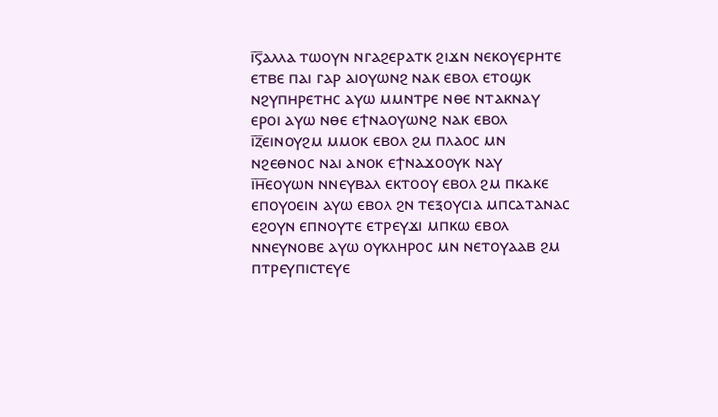ⲓ̅ⲋ̅ⲁⲗⲗⲁ ⲧⲱⲟⲩⲛ ⲛⲅⲁϩⲉⲣⲁⲧⲕ ϩⲓϫⲛ ⲛⲉⲕⲟⲩⲉⲣⲏⲧⲉ ⲉⲧⲃⲉ ⲡⲁⲓ ⲅⲁⲣ ⲁⲓⲟⲩⲱⲛϩ ⲛⲁⲕ ⲉⲃⲟⲗ ⲉⲧⲟϣⲕ ⲛϩⲩⲡⲏⲣⲉⲧⲏⲥ ⲁⲩⲱ ⲙⲙⲛⲧⲣⲉ ⲛⲑⲉ ⲛⲧⲁⲕⲛⲁⲩ ⲉⲣⲟⲓ ⲁⲩⲱ ⲛⲑⲉ ⲉϯⲛⲁⲟⲩⲱⲛϩ ⲛⲁⲕ ⲉⲃⲟⲗ
ⲓ̅ⲍ̅ⲉⲓⲛⲟⲩϩⲙ ⲙⲙⲟⲕ ⲉⲃⲟⲗ ϩⲙ ⲡⲗⲁⲟⲥ ⲙⲛ ⲛϩⲉⲑⲛⲟⲥ ⲛⲁⲓ ⲁⲛⲟⲕ ⲉϯⲛⲁϫⲟⲟⲩⲕ ⲛⲁⲩ
ⲓ̅ⲏ̅ⲉⲟⲩⲱⲛ ⲛⲛⲉⲩⲃⲁⲗ ⲉⲕⲧⲟⲟⲩ ⲉⲃⲟⲗ ϩⲙ ⲡⲕⲁⲕⲉ ⲉⲡⲟⲩⲟⲉⲓⲛ ⲁⲩⲱ ⲉⲃⲟⲗ ϩⲛ ⲧⲉⲝⲟⲩⲥⲓⲁ ⲙⲡⲥⲁⲧⲁⲛⲁⲥ ⲉϩⲟⲩⲛ ⲉⲡⲛⲟⲩⲧⲉ ⲉⲧⲣⲉⲩϫⲓ ⲙⲡⲕⲱ ⲉⲃⲟⲗ ⲛⲛⲉⲩⲛⲟⲃⲉ ⲁⲩⲱ ⲟⲩⲕⲗⲏⲣⲟⲥ ⲙⲛ ⲛⲉⲧⲟⲩⲁⲁⲃ ϩⲙ ⲡⲧⲣⲉⲩⲡⲓⲥⲧⲉⲩⲉ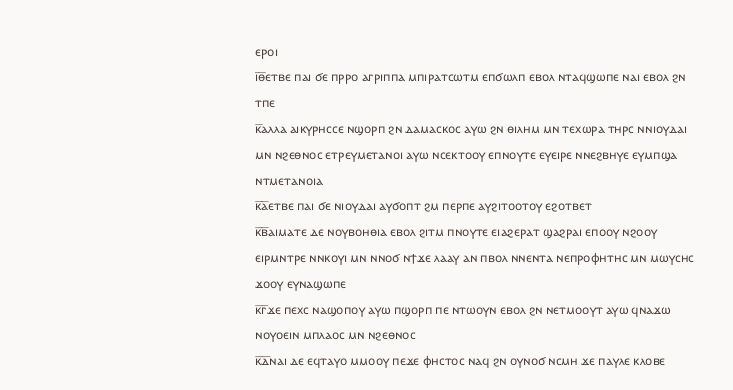ⲉⲣⲟⲓ
ⲓ̅ⲑ̅ⲉⲧⲃⲉ ⲡⲁⲓ ϭⲉ ⲡⲣⲣⲟ ⲁⲅⲣⲓⲡⲡⲁ ⲙⲡⲓⲣⲁⲧⲥⲱⲧⲙ ⲉⲡϭⲱⲗⲡ ⲉⲃⲟⲗ ⲛⲧⲁϥϣⲱⲡⲉ ⲛⲁⲓ ⲉⲃⲟⲗ ϩⲛ ⲧⲡⲉ
ⲕ̅ⲁⲗⲗⲁ ⲁⲓⲕⲩⲣⲏⲥⲥⲉ ⲛϣⲟⲣⲡ ϩⲛ ⲇⲁⲙⲁⲥⲕⲟⲥ ⲁⲩⲱ ϩⲛ ⲑⲓⲗⲏⲙ ⲙⲛ ⲧⲉⲭⲱⲣⲁ ⲧⲏⲣⲥ ⲛⲛⲓⲟⲩⲇⲁⲓ ⲙⲛ ⲛϩⲉⲑⲛⲟⲥ ⲉⲧⲣⲉⲩⲙⲉⲧⲁⲛⲟⲓ ⲁⲩⲱ ⲛⲥⲉⲕⲧⲟⲟⲩ ⲉⲡⲛⲟⲩⲧⲉ ⲉⲩⲉⲓⲣⲉ ⲛⲛⲉϩⲃⲏⲩⲉ ⲉⲩⲙⲡϣⲁ ⲛⲧⲙⲉⲧⲁⲛⲟⲓⲁ
ⲕ̅ⲁ̅ⲉⲧⲃⲉ ⲡⲁⲓ ϭⲉ ⲛⲓⲟⲩⲇⲁⲓ ⲁⲩϭⲟⲡⲧ ϩⲙ ⲡⲉⲣⲡⲉ ⲁⲩϩⲓⲧⲟⲟⲧⲟⲩ ⲉϩⲟⲧⲃⲉⲧ
ⲕ̅ⲃ̅ⲁⲓⲙⲁⲧⲉ ⲇⲉ ⲛⲟⲩⲃⲟⲏⲑⲓⲁ ⲉⲃⲟⲗ ϩⲓⲧⲙ ⲡⲛⲟⲩⲧⲉ ⲉⲓⲁϩⲉⲣⲁⲧ ϣⲁϩⲣⲁⲓ ⲉⲡⲟⲟⲩ ⲛϩⲟⲟⲩ ⲉⲓⲣⲙⲛⲧⲣⲉ ⲛⲛⲕⲟⲩⲓ ⲙⲛ ⲛⲛⲟϭ ⲛϯϫⲉ ⲗⲁⲁⲩ ⲁⲛ ⲡⲃⲟⲗ ⲛⲛⲉⲛⲧⲁ ⲛⲉⲡⲣⲟⲫⲏⲧⲏⲥ ⲙⲛ ⲙⲱⲩⲥⲏⲥ ϫⲟⲟⲩ ⲉⲩⲛⲁϣⲱⲡⲉ
ⲕ̅ⲅ̅ϫⲉ ⲡⲉⲭⲥ ⲛⲁϣⲟⲡⲟⲩ ⲁⲩⲱ ⲡϣⲟⲣⲡ ⲡⲉ ⲛⲧⲱⲟⲩⲛ ⲉⲃⲟⲗ ϩⲛ ⲛⲉⲧⲙⲟⲟⲩⲧ ⲁⲩⲱ ϥⲛⲁϫⲱ ⲛⲟⲩⲟⲉⲓⲛ ⲙⲡⲗⲁⲟⲥ ⲙⲛ ⲛϩⲉⲑⲛⲟⲥ
ⲕ̅ⲇ̅ⲛⲁⲓ ⲇⲉ ⲉϥⲧⲁⲩⲟ ⲙⲙⲟⲟⲩ ⲡⲉϫⲉ ⲫⲏⲥⲧⲟⲥ ⲛⲁϥ ϩⲛ ⲟⲩⲛⲟϭ ⲛⲥⲙⲏ ϫⲉ ⲡⲁⲩⲗⲉ ⲕⲗⲟⲃⲉ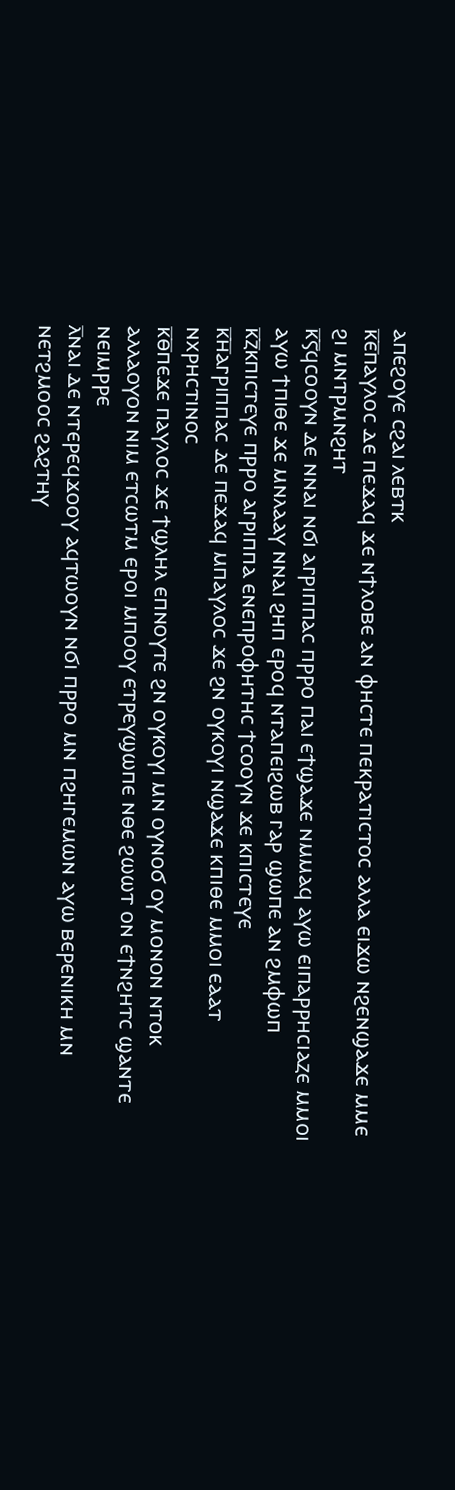ⲁⲡⲉϩⲟⲩⲉ ⲥϩⲁⲓ ⲗⲉⲃⲧⲕ
ⲕ̅ⲉ̅ⲡⲁⲩⲗⲟⲥ ⲇⲉ ⲡⲉϫⲁϥ ϫⲉ ⲛϯⲗⲟⲃⲉ ⲁⲛ ⲫⲏⲥⲧⲉ ⲡⲉⲕⲣⲁⲧⲓⲥⲧⲟⲥ ⲁⲗⲗⲁ ⲉⲓϫⲱ ⲛϩⲉⲛϣⲁϫⲉ ⲙⲙⲉ ϩⲓ ⲙⲛⲧⲣⲙⲛϩⲏⲧ
ⲕ̅ⲋ̅ϥⲥⲟⲟⲩⲛ ⲇⲉ ⲛⲛⲁⲓ ⲛϭⲓ ⲁⲅⲣⲓⲡⲡⲁⲥ ⲡⲣⲣⲟ ⲡⲁⲓ ⲉϯϣⲁϫⲉ ⲛⲙⲙⲁϥ ⲁⲩⲱ ⲉⲓⲡⲁⲣⲣⲏⲥⲓⲁⲍⲉ ⲙⲙⲟⲓ ⲁⲩⲱ ϯⲡⲓⲑⲉ ϫⲉ ⲙⲛⲗⲁⲁⲩ ⲛⲛⲁⲓ ϩⲏⲡ ⲉⲣⲟϥ ⲛⲧⲁⲡⲉⲓϩⲱⲃ ⲅⲁⲣ ϣⲱⲡⲉ ⲁⲛ ϩⲙⲫⲱⲡ
ⲕ̅ⲍ̅ⲕⲡⲓⲥⲧⲉⲩⲉ ⲡⲣⲣⲟ ⲁⲅⲣⲓⲡⲡⲁ ⲉⲛⲉⲡⲣⲟⲫⲏⲧⲏⲥ ϯⲥⲟⲟⲩⲛ ϫⲉ ⲕⲡⲓⲥⲧⲉⲩⲉ
ⲕ̅ⲏ̅ⲁⲅⲣⲓⲡⲡⲁⲥ ⲇⲉ ⲡⲉϫⲁϥ ⲙⲡⲁⲩⲗⲟⲥ ϫⲉ ϩⲛ ⲟⲩⲕⲟⲩⲓ ⲛϣⲁϫⲉ ⲕⲡⲓⲑⲉ ⲙⲙⲟⲓ ⲉⲁⲁⲧ ⲛⲭⲣⲏⲥⲧⲓⲛⲟⲥ
ⲕ̅ⲑ̅ⲡⲉϫⲉ ⲡⲁⲩⲗⲟⲥ ϫⲉ ϯϣⲗⲏⲗ ⲉⲡⲛⲟⲩⲧⲉ ϩⲛ ⲟⲩⲕⲟⲩⲓ ⲙⲛ ⲟⲩⲛⲟϭ ⲟⲩ ⲙⲟⲛⲟⲛ ⲛⲧⲟⲕ ⲁⲗⲗⲁⲟⲩⲟⲛ ⲛⲓⲙ ⲉⲧⲥⲱⲧⲙ ⲉⲣⲟⲓ ⲙⲡⲟⲟⲩ ⲉⲧⲣⲉⲩϣⲱⲡⲉ ⲛⲑⲉ ϩⲱⲱⲧ ⲟⲛ ⲉϯⲛϩⲏⲧⲥ ϣⲁⲛⲧⲉ ⲛⲉⲓⲙⲣⲣⲉ
ⲗ̅ⲛⲁⲓ ⲇⲉ ⲛⲧⲉⲣⲉϥϫⲟⲟⲩ ⲁϥⲧⲱⲟⲩⲛ ⲛϭⲓ ⲡⲣⲣⲟ ⲙⲛ ⲡϩⲏⲅⲉⲙⲱⲛ ⲁⲩⲱ ⲃⲉⲣⲉⲛⲓⲕⲏ ⲙⲛ ⲛⲉⲧϩⲙⲟⲟⲥ ϩⲁϩⲧⲏⲩ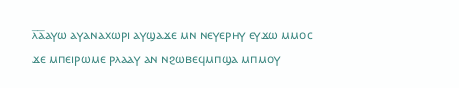ⲗ̅ⲁ̅ⲁⲩⲱ ⲁⲩⲁⲛⲁⲭⲱⲣⲓ ⲁⲩϣⲁϫⲉ ⲙⲛ ⲛⲉⲩⲉⲣⲏⲩ ⲉⲩϫⲱ ⲙⲙⲟⲥ ϫⲉ ⲙⲡⲉⲓⲣⲱⲙⲉ ⲣⲗⲁⲁⲩ ⲁⲛ ⲛϩⲱⲃⲉϥⲙⲡϣⲁ ⲙⲡⲙⲟⲩ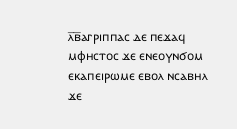ⲗ̅ⲃ̅ⲁⲅⲣⲓⲡⲡⲁⲥ ⲇⲉ ⲡⲉϫⲁϥ ⲙⲫⲏⲥⲧⲟⲥ ϫⲉ ⲉⲛⲉⲟⲩⲛϭⲟⲙ ⲉⲕⲁⲡⲉⲓⲣⲱⲙⲉ ⲉⲃⲟⲗ ⲛⲥⲁⲃⲏⲗ ϫⲉ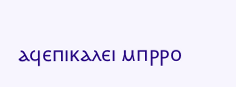ⲁϥⲉⲡⲓⲕⲁⲗⲉⲓ ⲙⲡⲣⲣⲟ